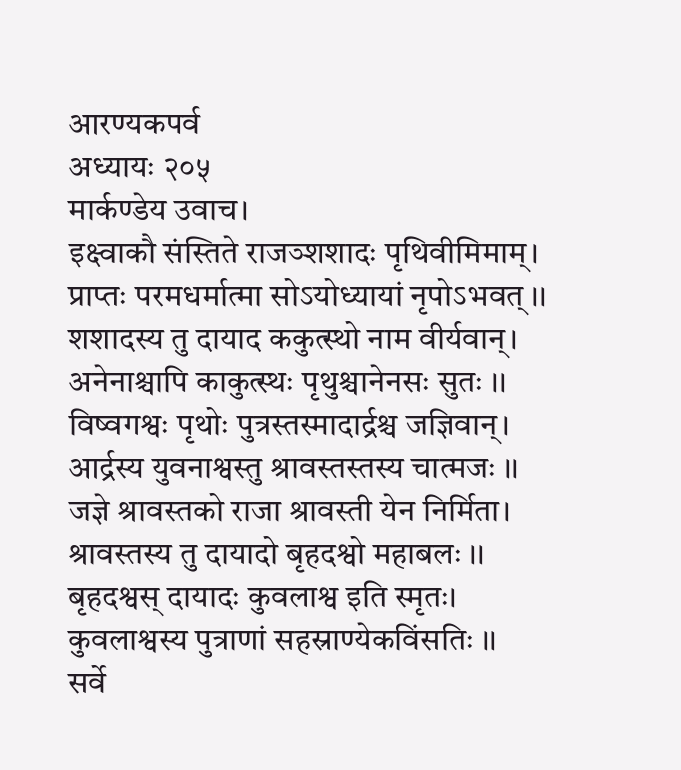आरण्यकपर्व
अध्यायः २०५
मार्कण्डेय उवाच।
इक्ष्वाकौ संस्तिते राजञ्शशादः पृथिवीमिमाम्।
प्राप्तः परमधर्मात्मा सोऽयोध्यायां नृपोऽभवत् ।।
शशादस्य तु दायाद ककुत्स्थो नाम वीर्यवान्।
अनेनाश्चापि काकुत्स्थः पृथुश्चानेनसः सुतः ।।
विष्वगश्वः पृथोः पुत्रस्तस्मादार्द्रश्च जज्ञिवान्।
आर्द्रस्य युवनाश्वस्तु श्रावस्तस्तस्य चात्मजः ।।
जज्ञे श्रावस्तको राजा श्रावस्ती येन निर्मिता।
श्रावस्तस्य तु दायादो बृहदश्वो महाबलः ।।
बृहदश्वस् दायादः कुवलाश्व इति स्मृतः।
कुवलाश्वस्य पुत्राणां सहस्राण्येकविंसतिः ।।
सर्वे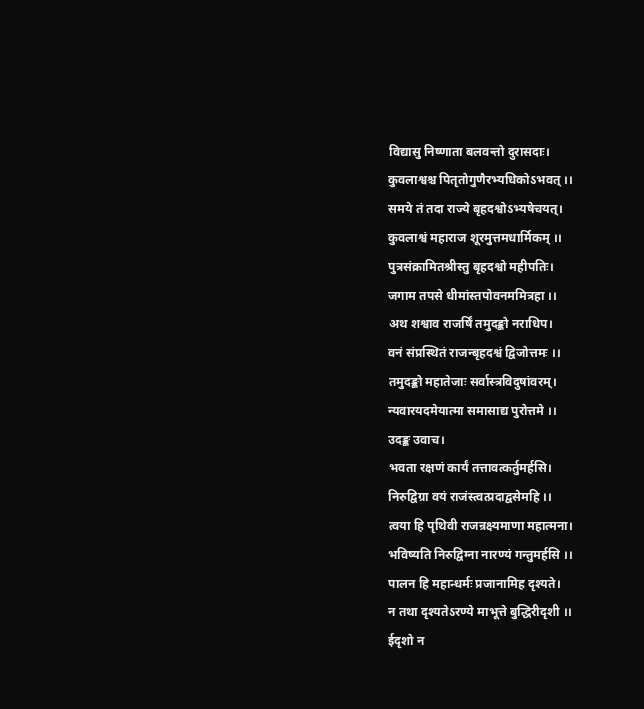विद्यासु निष्णाता बलवन्तो दुरासदाः।
कुवलाश्वश्च पितृतोगुणैरभ्यधिकोऽभवत् ।।
समये तं तदा राज्ये बृहदश्वोऽभ्यषेचयत्।
कुवलाश्वं महाराज शूरमुत्तमधार्मिकम् ।।
पुत्रसंक्रामितश्रीस्तु बृहदश्वो महीपतिः।
जगाम तपसे धीमांस्तपोवनममित्रहा ।।
अथ शश्वाव राजर्षिं तमुदङ्को नराधिप।
वनं संप्रस्थितं राजन्बृहदश्वं द्विजोत्तमः ।।
तमुदङ्को महातेजाः सर्वास्त्रविदुषांवरम्।
न्यवारयदमेयात्मा समासाद्य पुरोत्तमे ।।
उदङ्क उवाच।
भवता रक्षणं कार्यं तत्तावत्कर्तुमर्हसि।
निरुद्विग्रा वयं राजंस्त्वत्प्रदाद्वसेमहि ।।
त्वया हि पृथिवी राजन्रक्ष्यमाणा महात्मना।
भविष्यति निरुद्विग्ना नारण्यं गन्तुमर्हसि ।।
पालन हि महान्धर्मः प्रजानामिह दृश्यते।
न तथा दृश्यतेऽरण्ये माभूत्ते बुद्धिरीदृशी ।।
ईदृशो न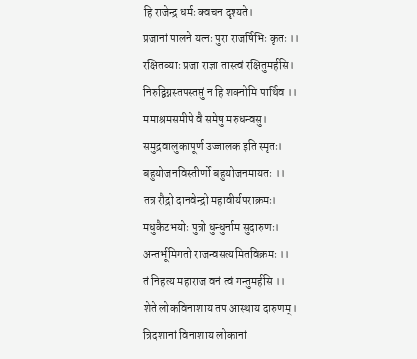हि राजेन्द्र धर्मः क्वचन दृश्यते।
प्रजानां पालने यत्नः पुरा राजर्षिभिः कृतः ।।
रक्षितव्याः प्रजा राज्ञा तास्त्वं रक्षितुमर्हसि।
निरुद्विग्नस्तपस्तप्तुं न हि शक्नोमि पार्थिव ।।
ममाश्रमसमीपे वै समेषु मरुधन्वसु।
समुद्रवालुकापूर्ण उज्जालक इति स्मृतः।
बहुयोजनविस्तीर्णो बहुयोजनमायतः ।।
तत्र रौद्रो दानवेन्द्रो महावीर्यपराक्रमः।
मधुकैटभयोः पुत्रो धुन्धुर्नाम सुदारुणः।
अन्तर्भूमिगतो राजन्वसत्यमितविक्रमः ।।
तं निहत्य महाराज वनं त्वं गन्तुमर्हसि ।।
शेते लोकविनाशाय तप आस्थाय दारुणम्।
त्रिदशानां विनाशाय लोकानां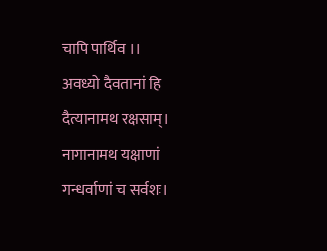चापि पार्थिव ।।
अवध्यो दैवतानां हि दैत्यानामथ रक्षसाम्।
नागानामथ यक्षाणां गन्धर्वाणां च सर्वशः।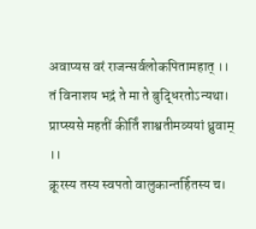अवाप्यस वरं राजन्सर्वलोकपितामहात् ।।
तं विनाशय भद्रं ते मा ते बुद्धिरतोऽन्यथा।
प्राप्स्यसे महतीं कीर्तिं शाश्वतीमव्ययां ध्रुवाम् ।।
क्रूरस्य तस्य स्वपतो वालुकान्तर्हितस्य च।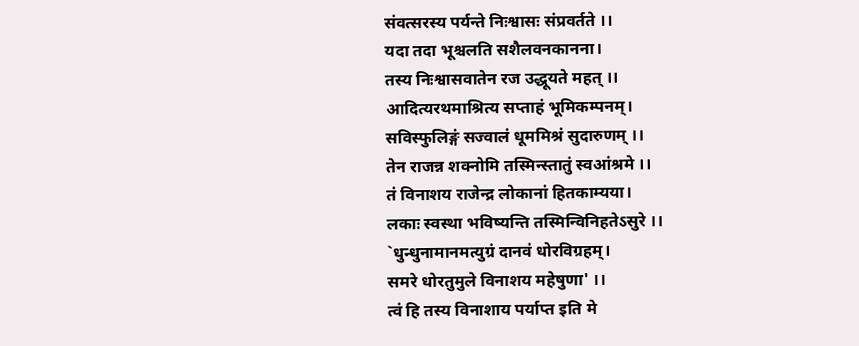संवत्सरस्य पर्यन्ते निःश्वासः संप्रवर्तते ।।
यदा तदा भूश्चलति सशैलवनकानना।
तस्य निःश्वासवातेन रज उद्धूयते महत् ।।
आदित्यरथमाश्रित्य सप्ताहं भूमिकम्पनम्।
सविस्फुलिङ्गं सज्वालं धूममिश्रं सुदारुणम् ।।
तेन राजन्न शक्नोमि तस्मिन्स्तातुं स्वआंश्रमे ।।
तं विनाशय राजेन्द्र लोकानां हितकाम्यया।
लकाः स्वस्था भविष्यन्ति तस्मिन्विनिहतेऽसुरे ।।
`धुन्धुनामानमत्युग्रं दानवं धोरविग्रहम्।
समरे धोरतुमुले विनाशय महेषुणा' ।।
त्वं हि तस्य विनाशाय पर्याप्त इति मे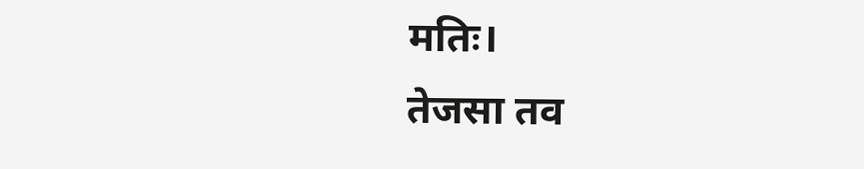मतिः।
तेजसा तव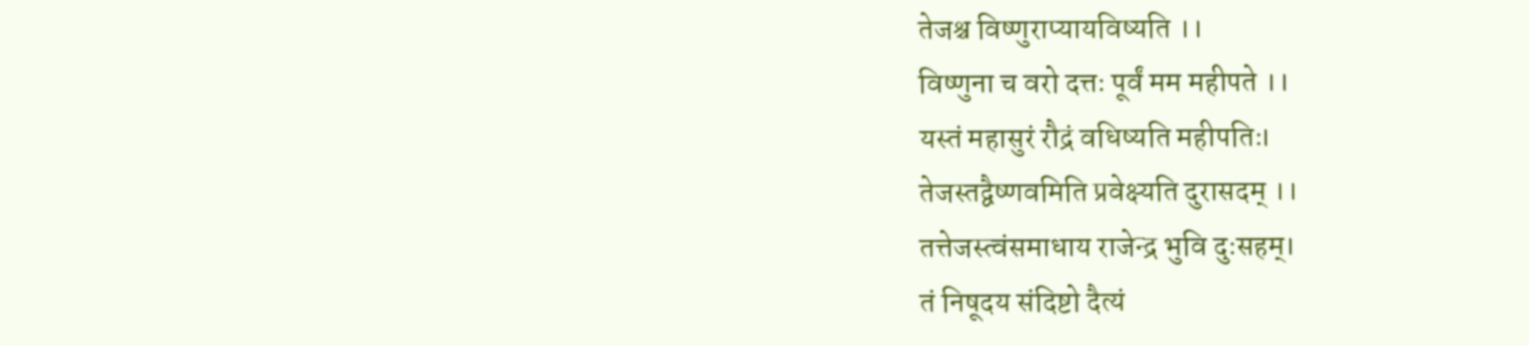तेजश्च विष्णुराप्यायविष्यति ।।
विष्णुना च वरो दत्तः पूर्वं मम महीपते ।।
यस्तं महासुरं रौद्रं वधिष्यति महीपतिः।
तेजस्तद्वैष्णवमिति प्रवेक्ष्यति दुरासदम् ।।
तत्तेजस्त्वंसमाधाय राजेन्द्र भुवि दुःसहम्।
तं निषूदय संदिष्टो दैत्यं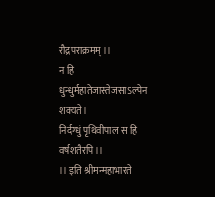रौद्रपराक्रमम् ।।
न हि धुन्धुर्महातेजास्तेजसाऽल्पेन शक्यते।
निर्दग्धुं पृथिवीपाल स हि वर्षशतैरपि ।।
।। इति श्रीमन्महाभारते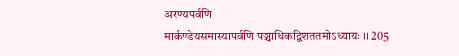अरण्यपर्वणि
मार्कण्डेयसमास्यापर्वणि पञ्चाधिकद्विशततमोऽध्यायः ।। 205